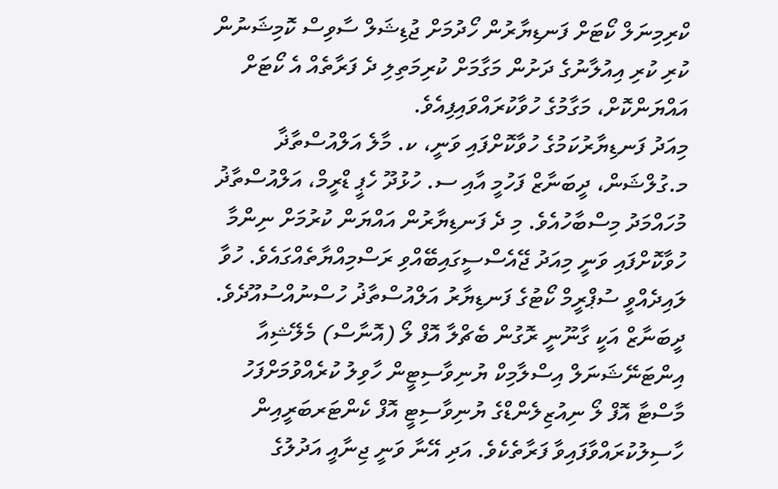ކްރިމިނަލް ކޯޓަށް ފަނޑިޔާރުން ހޯދުމަށް ޖުޑިޝަލް ސާވިސް ކޮމިޝަނުން ކުރި ކުރި އިއުލާނުގެ ދަށުން މަގާމަށް ކުރިމަތިލި ދެ ފަރާތެއް އެ ކޯޓަށް އައްޔަންކޮށް، މަގާމުގެ ހުވާކުރައްވައިފިއެވެ.
މިއަދު ފަނޑިޔާރުކަމުގެ ހުވާކޮށްފައި ވަނީ، ކ. މާލެ އަލްއުސްތާޛާ މ.ގުލްޝަން، ދީބަނާޒް ފަހުމީ އާއި ސ. ހުޅުދޫ ހެޕީ ޑްރީމް، އަލްއުސްތާޛު މުހައްމަދު މިސްބާހުއެވެ. މި ދެ ފަނޑިޔާރުން އައްޔަން ކުރުމަށް ނިންމާ ހުވާކޮށްފައި ވަނީ މިއަދު ޖޭއެސްސީގައިބޭއްވި ރަސްމިއްޔާތެއްގައެވެ. ހުވާ ލައިދެއްވީ ސުޕްރީމް ކޯޓުގެ ފަނޑިޔާރު އަލްއުސްތާޛު ހުސްނުއްސުއޫދެވެ.
ދީބަނާޒް އަކީ ގާނޫނީ ރޮގުން ބެޗްލާ އޮފް ލޯ (އޮނާސް) މެލޭޝިއާ އިންޓަނޭޝަނަލް އިސްލާމިކް ޔުނިވާސިޓީން ހާވިލު ކުރެއްވުމަށްފަހު މާސްޓާ އޮފް ލޯ ނިއުޒިލެންޑްގެ ޔުނިވާސިޓީ އޮފް ކެންޓަރބަރީއިން ހާސިލުކުރައްވާފައިވާ ފަރާތެކެވެ. އަދި އޭނާ ވަނީ ޖިނާއީ އަދުލުގެ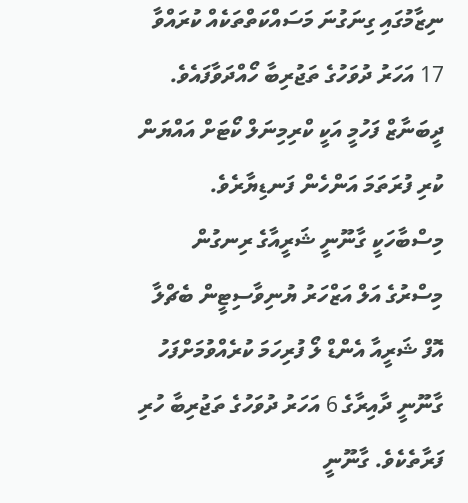ނިޒާމުގައި ގިނަގުނަ މަސައްކަތްތަކެއް ކުރައްވާ 17 އަހަރު ދުވަހުގެ ތަޖުރިބާ ހޯއްދަވާފައެވެ. ދީބަނާޒް ފަހުމީ އަކީ ކްރިމިނަލް ކޯޓަށް އައްޔަން ކުރި ފުރަތަމަ އަންހެން ފަނޑިޔާރެވެ.
މިސްބާހަކީ ގާނޫނީ ޝަރީއާގެ ރިނގުން މިސްރުގެ އަލް އަޒްހަރު ޔުނިވާސިޓީން ބެޗްލާ އޮފް ޝަރީއާ އެންޑް ލޯ ފުރިހަމަ ކުރެއްވުމަށްފަހު ގާނޫނީ ދާއިރާގެ 6 އަހަރު ދުވަހުގެ ތަޖުރިބާ ހުރި ފަރާތެކެވެ. ގާނޫނީ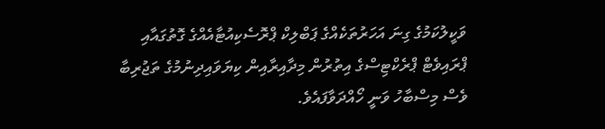ވަކީލުކަމުގެ ގިނަ އަހަރުތަކެއްގެ ޕަބްލިކް ޕްރޮސެކިއުޓާއެއްގެ ގޮތުގައާއި ޕްރައިވެޓް ޕްރެކްޓިސްގެ އިތުރުން މިދާއިރާއިން ކިޔަވައިދިނުމުގެ ތަޖުރިބާ ވެސް މިސްބާހު ވަނީ ހޯއްދަވާފައެވެ.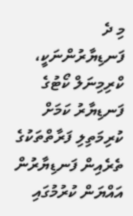މި ދެ ފަނޑިޔާރުންނަކީ، ކްރިމިނަލް ކޯޓުގެ ފަނޑިޔާރު ކަމަށް ކުރިމަތިލި ފަރާތްތަކުގެ ތެރެއިން ފަނޑިޔާރުން އައްޔަން ކުރުމުގައި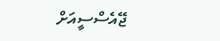ޖޭއެސްސީއަށް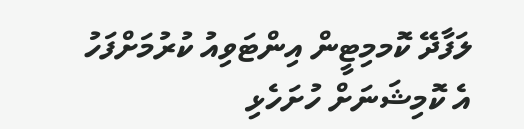ލަފާދޭ ކޮމމިޓީން އިންޓަވިއު ކުރުމަށްފަހު އެ ކޮމިޝަނަށް ހުށަހެޅި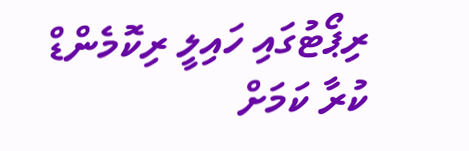ރިޕޯޓުގައި ހައިލީ ރިކޮމެންޑް ކުރާ ކަމަށް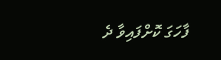ފާހަގަ ކޮށްފައިވާ ދެ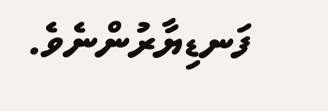ފަނޑިޔާރުންނެވެ.